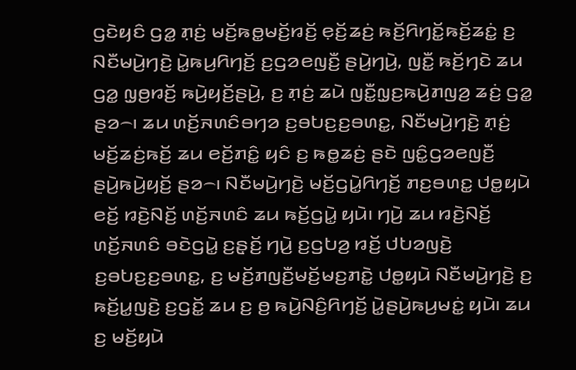ꤞꤢꤧꤟꤢꤨ ꤞꤤ꤭ ꤊ꤫ꤢꤦ꤬ ꤗꤢꤩ꤬ꤒꤥ꤭ꤗꤢꤩ꤬ꤙꤢꤩ꤬ ꤕ꤫ꤢꤩ꤬ꤘꤢꤦ꤬ ꤒꤢꤩ꤬ꤖꤚꤢꤩ꤭ꤒꤢꤩ꤬ꤘꤢꤦ꤭ ꤢ꤬ ꤡꤢꤪꤗꤣꤧ꤬ꤚꤢꤧ꤬ ꤣꤧ꤭ꤒꤣ꤬ꤖꤚꤢꤩ꤬ ꤢ꤬ꤞꤤꤕꤜꤢꤪ꤬ ꤔꤣꤧ꤬ꤚꤣꤧ꤬, ꤜꤢꤪ꤭ ꤒꤢꤩ꤬ꤚꤢꤧ ꤘꤣ ꤞꤤ꤭ ꤜ꤫ꤥ꤬ꤙꤢꤩ꤬ ꤒꤣꤧ꤬ꤟꤢꤩ꤬ꤔꤣꤧ꤬, ꤢ꤬ ꤊ꤫ꤢꤦ꤬ ꤘꤣꤧ ꤜꤢꤪ꤭ꤜ꤫ꤢ꤬ꤒꤣꤧ꤬ꤊꤜꤤ꤬ ꤘꤢꤦ꤬ ꤞꤤ꤭ ꤔꤤ꤮꤯ ꤘꤣ ꤛꤢꤩ꤬ꤏꤛꤢꤨꤋꤚꤤ ꤢ꤬ꤋꤝꤢ꤬ꤢ꤬ꤋꤛꤢ꤭, ꤡꤢꤪꤗꤣꤧ꤬ꤚꤢꤧ꤬ ꤊ꤫ꤢꤦ꤬ ꤗꤢꤩ꤬ꤘꤢꤦ꤬ꤒꤢꤩ꤬ ꤘꤣ ꤕꤢꤩ꤬ꤊꤢꤨ꤭ ꤟꤢꤨ ꤢ꤬ ꤒꤥ꤭ꤘꤢꤦ꤬ ꤔꤢꤧ ꤜꤢꤨ꤭ꤞꤤꤕꤜꤢꤪ꤬ ꤔꤣꤧ꤬ꤒꤣꤧ꤬ꤟꤢꤩ꤬ ꤔꤤ꤮꤯ ꤡꤢꤪꤗꤣꤧ꤬ꤚꤢꤧ꤬ ꤗꤢꤩ꤬ꤞꤣꤧ꤭ꤖꤚꤢꤩ꤬ ꤊꤢ꤬ꤋꤛꤢ꤭ ꤓꤥ꤭ꤟꤣꤧ ꤕꤢꤩ꤬ ꤙꤢꤧ꤬ꤡꤢꤩ꤬ ꤛꤢꤩ꤬ꤏꤛꤢꤨ ꤘꤣ ꤒꤢꤩ꤬ꤞꤣꤧ꤭ ꤟꤣꤧ꤯ ꤚꤣꤧ꤬ ꤘꤣ ꤙꤢꤧ꤬ꤡꤢꤩ꤬ ꤛꤢꤩ꤬ꤏꤛꤢꤨ ꤋꤢꤧꤞꤣꤧ꤭ ꤢ꤬ꤔ꤫ꤢꤩ꤬ ꤚꤣꤧ꤬ ꤢ꤬ꤞꤝꤤ꤬ ꤙꤢꤩ꤬ ꤓꤝꤤꤜꤢꤧ꤬ ꤢ꤬ꤋꤝꤢ꤬ꤢ꤬ꤋꤛꤢ꤭, ꤢ꤬ ꤗꤢꤩ꤬ꤊꤜꤢꤪ꤬ꤗꤢꤩ꤬ꤗꤢ꤬ꤊꤢꤧ꤭ ꤓꤥ꤭ꤟꤣꤧ ꤡꤢꤪꤗꤣꤧ꤬ꤚꤢꤧ꤬ ꤢ꤬ ꤒꤢꤩ꤬ꤣ꤭ꤜꤢꤧ꤬ ꤢ꤬ꤞꤢꤩ꤭ ꤘꤣ ꤢ꤬ ꤥ꤬ ꤒꤣꤧ꤬ꤡꤢꤨ꤬ꤖꤚꤢꤩ꤬ ꤣꤧ꤭ꤔꤣꤧ꤬ꤒꤣ꤬ꤗꤢꤦ꤭ ꤟꤣꤧ꤯ ꤘꤣ ꤢ꤬ ꤗꤢꤩ꤬ꤟꤣꤧ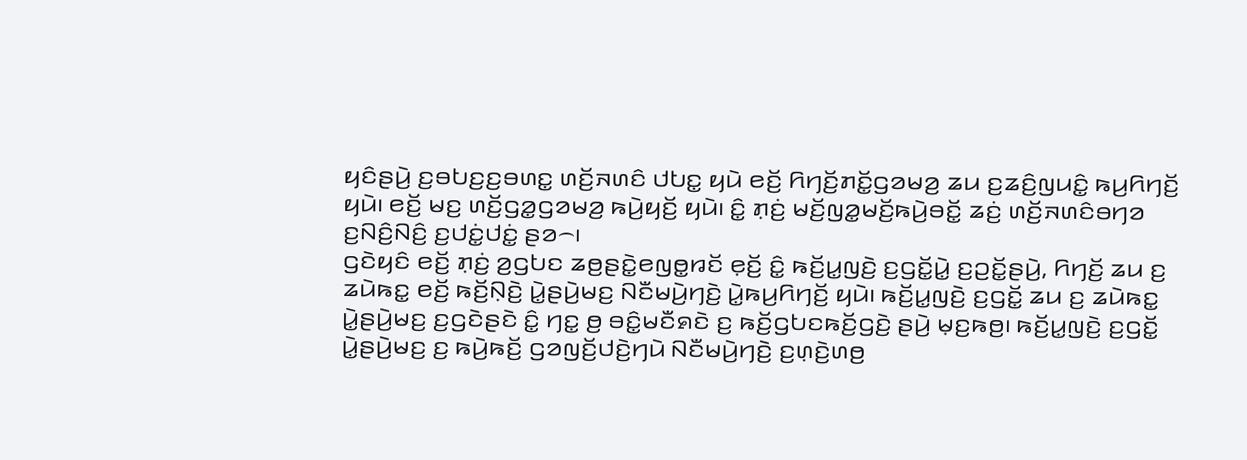ꤟꤢꤨꤔꤣꤧ꤬ ꤢ꤬ꤋꤝꤢ꤬ꤢ꤬ꤋꤛꤢ꤭ ꤛꤢꤩ꤬ꤏꤛꤢꤨ ꤓꤝꤢ꤭ ꤟꤣꤧ ꤕꤢꤩ꤬ ꤖꤚꤢꤩ꤬ꤊꤢꤩ꤭ꤞꤤꤗꤤ꤬ ꤘꤣ ꤢ꤬ꤘꤢꤨ꤬ꤜꤣꤢꤨ꤭ ꤒꤣ꤬ꤖꤚꤢꤩ꤬ ꤟꤣꤧ꤯ ꤕꤢꤩ꤬ ꤗꤢ꤬ ꤛꤢꤩ꤬ꤞꤤ꤭ꤞꤤꤗꤤ꤬ ꤒꤣꤧ꤬ꤟꤢꤩ꤬ ꤟꤣꤧ꤯ ꤢꤨ꤭ ꤊ꤫ꤢꤦ꤬ ꤗꤢꤩ꤬ꤜꤤ꤭ꤗꤢꤩ꤬ꤒꤣꤧ꤬ꤋꤢꤩ꤭ ꤘꤢꤦ꤬ ꤛꤢꤩ꤬ꤏꤛꤢꤨꤋꤚꤤ ꤢ꤬ꤡꤢꤨ꤬ꤡꤢꤨ꤬ ꤢ꤬ꤓꤢꤦ꤭ꤓꤢꤦ꤭ ꤔꤤ꤮꤯
ꤞꤢꤧꤟꤢꤨ ꤕꤢꤩ꤬ ꤊ꤫ꤢꤦ꤬ ꤤ꤬ꤞꤝꤢ ꤘꤥ꤬ꤔꤢꤧ꤭ꤕꤜꤥ꤭ꤙꤢꤩ ꤕ꤫ꤢꤩ꤬ ꤢꤨ꤭ ꤒꤢꤩ꤬ꤣ꤭ꤜꤢꤧ꤬ ꤢ꤬ꤞꤢꤩ꤭ꤣꤧ꤭ ꤢ꤬ꤑꤢꤩ꤭ꤔꤣꤧ꤬, ꤖꤚꤢꤩ꤬ ꤘꤣ ꤢ꤬ ꤘꤣꤧꤒꤢ꤭ ꤕꤢꤩ꤬ ꤒꤢꤩ꤬ꤡ꤫ꤢꤧ꤬ ꤣꤧ꤭ꤔꤣꤧ꤬ꤗꤢ꤬ ꤡꤢꤪꤗꤣꤧ꤬ꤚꤢꤧ꤬ ꤣꤧ꤭ꤒꤣ꤬ꤖꤚꤢꤩ꤬ ꤟꤣꤧ꤯ ꤒꤢꤩ꤬ꤣ꤭ꤜꤢꤧ꤬ ꤢ꤬ꤞꤢꤩ꤭ ꤘꤣ ꤢ꤬ ꤘꤣꤧꤒꤢ꤭ ꤣꤧ꤭ꤔꤣꤧ꤬ꤗꤢ꤬ ꤢ꤬ꤞꤢꤧꤔꤢꤧ ꤢꤨ꤭ ꤚꤢ꤭ ꤥ꤬ ꤋꤢꤨ꤭ꤗꤢꤪꤎꤢꤧ ꤢ꤬ ꤒꤢꤩ꤬ꤞꤝꤢꤒꤢꤩ꤬ꤞꤢꤧ꤬ ꤔꤣꤧ꤬ ꤗ꤫ꤢ꤬ꤒꤥ꤬꤯ ꤒꤢꤩ꤬ꤣ꤭ꤜꤢꤧ꤬ ꤢ꤬ꤞꤢꤩ꤭ ꤣꤧ꤭ꤔꤣꤧ꤬ꤗꤢ꤬ ꤢ꤬ ꤒꤣꤧ꤬ꤒꤢꤩ꤬ ꤞꤤꤜꤢꤩ꤬ꤓꤢꤧ꤬ꤚꤣꤧ ꤡꤢꤪꤗꤣꤧ꤬ꤚꤢꤧ꤬ ꤢ꤬ꤛ꤫ꤢꤧ꤬ꤛꤥ꤬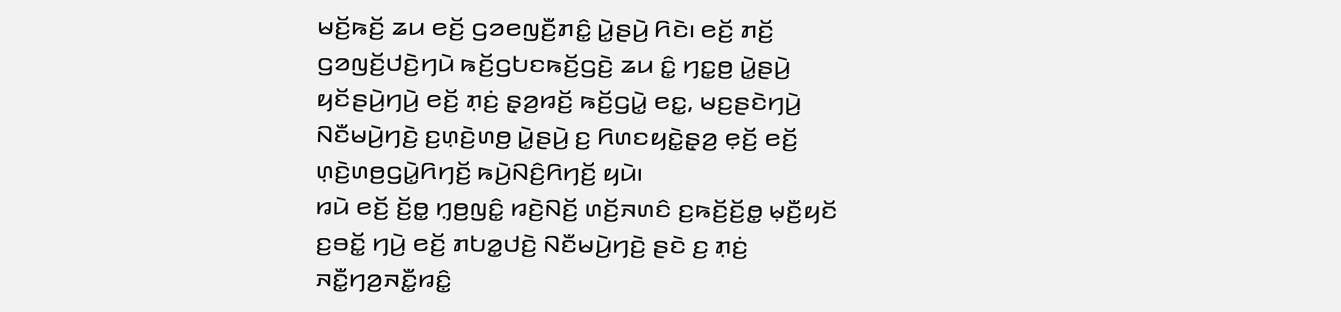ꤗꤢꤩ꤬ꤒꤢꤩ꤬ ꤘꤣ ꤕꤢꤩ꤬ ꤞꤤꤕꤜꤢꤪ꤬ꤊꤢꤨ꤭ ꤣꤧ꤭ꤔꤣꤧ꤬ ꤖꤢꤧ꤯ ꤕꤢꤩ꤬ ꤊꤢꤩ꤬ ꤞꤤꤜꤢꤩ꤬ꤓꤢꤧ꤬ꤚꤣꤧ ꤒꤢꤩ꤬ꤞꤝꤢꤒꤢꤩ꤬ꤞꤢꤧ꤬ ꤘꤣ ꤢꤨ꤭ ꤚꤢ꤭ꤥ꤬ ꤣꤧ꤭ꤔꤣꤧ꤬ ꤟꤢꤩꤔꤣꤧ꤬ꤚꤣꤧ꤬ ꤕꤢꤩ꤬ ꤊ꤫ꤢꤦ꤬ ꤔ꤫ꤤ꤬ꤙꤢꤩ꤬ ꤒꤢꤩ꤬ꤞꤣꤧ꤭ ꤕꤢ꤭, ꤗꤢ꤬ꤔꤢꤧꤚꤣꤧ꤬ ꤡꤢꤪꤗꤣꤧ꤬ꤚꤢꤧ꤬ ꤢ꤬ꤛ꤫ꤢꤧ꤬ꤛꤥ꤬ ꤣꤧ꤭ꤔꤣꤧ꤬ ꤢ꤬ ꤖꤛꤢꤟꤢꤧ꤭ꤔ꤫ꤤ꤬ ꤕ꤫ꤢꤩ꤬ ꤕꤢꤩ꤬ ꤛ꤫ꤢꤧ꤬ꤛꤥ꤬ꤞꤣꤧ꤭ꤖꤚꤢꤩ꤬ ꤒꤣꤧ꤬ꤡꤢꤨ꤬ꤖꤚꤢꤩ꤬ ꤟꤣꤧ꤯
ꤙꤣꤧ ꤕꤢꤩ꤬ ꤢꤩ꤬ꤥ꤭ ꤚ꤫ꤥ꤬ꤜꤢꤨ꤭ ꤙꤢꤧ꤬ꤡꤢꤩ꤬ ꤛꤢꤩ꤬ꤏꤛꤢꤨ ꤢ꤬ꤒꤢꤩ꤬ꤢꤩ꤬ꤥ꤭ ꤗ꤫ꤢꤪ꤬ꤟꤢꤩ ꤢ꤬ꤋꤢꤩ꤭ ꤚꤣꤧ꤬ ꤕꤢꤩ꤬ ꤊꤝꤤ꤭ꤓꤢꤧ꤬ ꤡꤢꤪꤗꤣꤧ꤬ꤚꤢꤧ꤬ ꤔꤢꤧ ꤢ꤬ ꤊ꤫ꤢꤦ꤬ ꤏꤢꤪ꤭ꤚꤤ꤬ꤏꤢꤪ꤭ꤙꤢꤨ꤭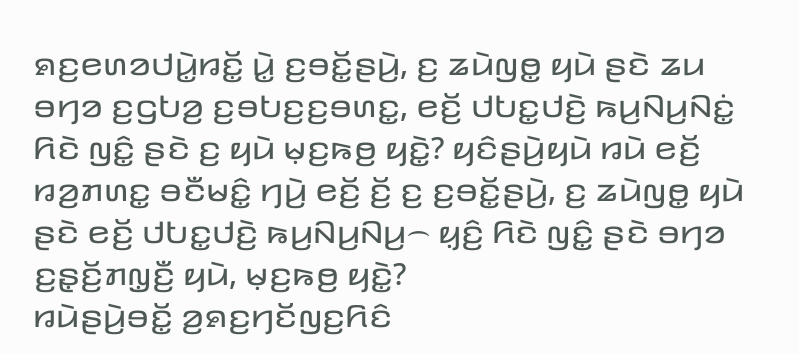ꤎꤢ꤬ꤕꤛꤤꤓꤣꤧ꤭ꤙꤢꤩ꤭ ꤣꤧ꤭ ꤢ꤬ꤋꤢꤩ꤭ꤔꤣꤧ꤬, ꤢ꤬ ꤘꤣꤧꤜꤥ꤭ ꤟꤣꤧ ꤔꤢꤧ ꤘꤣ ꤋꤚꤤ ꤢ꤬ꤞꤝꤤ꤬ ꤢ꤬ꤋꤝꤢ꤬ꤢ꤬ꤋꤛꤢ꤭, ꤕꤢꤩ꤬ ꤓꤝꤢ꤭ꤓꤢꤧ꤬ ꤒꤣ꤬ꤡꤣ꤬ꤡꤢꤦ꤭ ꤖꤢꤧ ꤜꤢꤨ꤭ ꤔꤢꤧ ꤢ꤬ ꤟꤣꤧ ꤗ꤫ꤢ꤬ꤒꤥ꤬ ꤟꤢꤧ꤭? ꤟꤢꤨꤔꤣꤧ꤬ꤟꤣꤧ ꤙꤣꤧ ꤕꤢꤩ꤬ ꤙꤤ꤬ꤊꤛꤢ꤭ ꤋꤢꤪꤗꤢꤨ꤭ ꤚꤣꤧ꤬ ꤕꤢꤩ꤬ ꤢꤩ꤬ ꤢ꤬ ꤢ꤬ꤋꤢꤩ꤭ꤔꤣꤧ꤬, ꤢ꤬ ꤘꤣꤧꤜꤥ꤭ ꤟꤣꤧ ꤔꤢꤧ ꤕꤢꤩ꤬ ꤓꤝꤢ꤭ꤓꤢꤧ꤬ ꤒꤣ꤬ꤡꤣ꤬ꤡꤣ꤬꤮ ꤟ꤫ꤢꤨ꤬ ꤖꤢꤧ ꤜꤢꤨ꤭ ꤔꤢꤧ ꤋꤚꤤ ꤢ꤬ꤔ꤫ꤢꤩ꤬ꤊꤜ꤫ꤢꤪ꤬ ꤟꤣꤧ, ꤗ꤫ꤢ꤬ꤒꤥ꤬ ꤟꤢꤧ꤭?
ꤙꤣꤧꤔꤣꤧ꤬ꤋꤢꤩ꤭ ꤤ꤬ꤎꤢ꤬ꤚꤢꤩꤜꤢ꤬ꤖꤢꤨ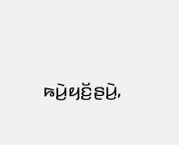ꤒꤣꤧ꤬ꤟꤢꤩ꤬ꤔꤣꤧ꤬,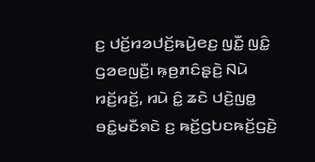ꤢ꤬ ꤓꤢꤩ꤬ꤙꤤꤓꤢꤩ꤬ꤒꤣꤧ꤬ꤕꤢ꤬ ꤜꤢꤪ꤭ ꤜꤢꤨ꤭ ꤞꤤꤕꤜꤢꤪ꤬꤯ ꤒ꤫ꤥ꤬ꤊꤢꤨꤔ꤫ꤢꤧ꤬ ꤡꤣꤧ ꤙꤢꤩ꤬ꤙꤢꤩ꤬, ꤙꤣꤧ ꤢꤨ꤭ ꤘꤢꤧ ꤓꤢꤧ꤬ꤜꤥ꤭ ꤋꤢꤨ꤭ꤗꤢꤪꤎꤢꤧ ꤢ꤬ ꤒꤢꤩ꤬ꤞꤝꤢꤒꤢꤩ꤬ꤞꤢꤧ꤬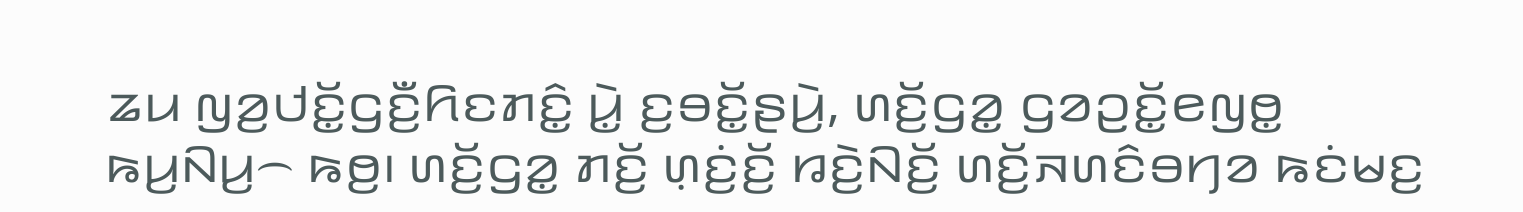ꤘꤣ ꤜꤤ꤬ꤓꤢꤩ꤭ꤞꤢꤪ꤬ꤖꤢꤊꤢꤨ꤭ ꤣꤧ꤭ ꤢ꤬ꤋꤢꤩ꤭ꤔꤣꤧ꤬, ꤛꤢꤩ꤬ꤞꤤ꤭ ꤞꤤꤑꤢꤩ꤭ꤕꤜꤥ꤭ ꤒꤣ꤬ꤡꤣ꤬꤮ ꤒꤥ꤬꤯ ꤛꤢꤩ꤬ꤞꤤ꤭ ꤊꤢꤩ꤬ ꤛ꤫ꤢꤦ꤬ꤢꤩ꤬ ꤙꤢꤧ꤬ꤡꤢꤩ꤬ ꤛꤢꤩ꤬ꤏꤛꤢꤨꤋꤚꤤ ꤒꤢꤦꤗꤢ꤬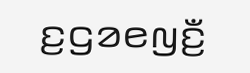ꤢ꤬ꤞꤤꤕꤜꤢꤪ꤬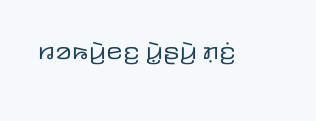ꤙꤤꤒꤣꤧ꤬ꤕꤢ꤬ ꤣꤧ꤭ꤔꤣꤧ꤬ ꤊ꤫ꤢꤦ꤬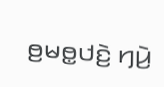ꤥ꤬ꤗꤥ꤭ꤓꤢꤧ꤬ ꤚꤣꤧ꤬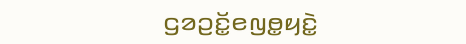ꤞꤤꤑꤢꤩ꤭ꤕꤜꤥ꤭ꤟꤢꤧ꤭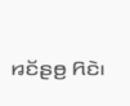ꤙꤢꤩꤔꤥ꤬ ꤖꤢꤧ꤯